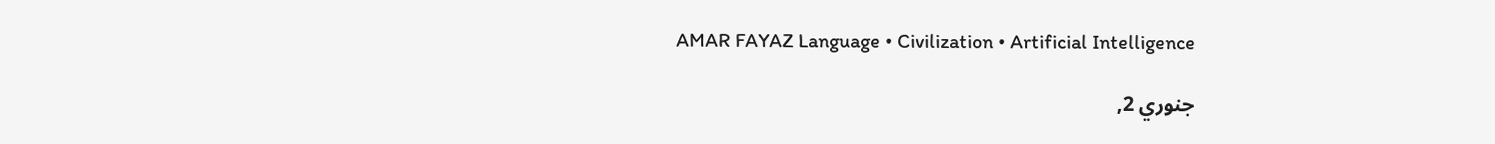AMAR FAYAZ Language • Civilization • Artificial Intelligence

جنوري 2,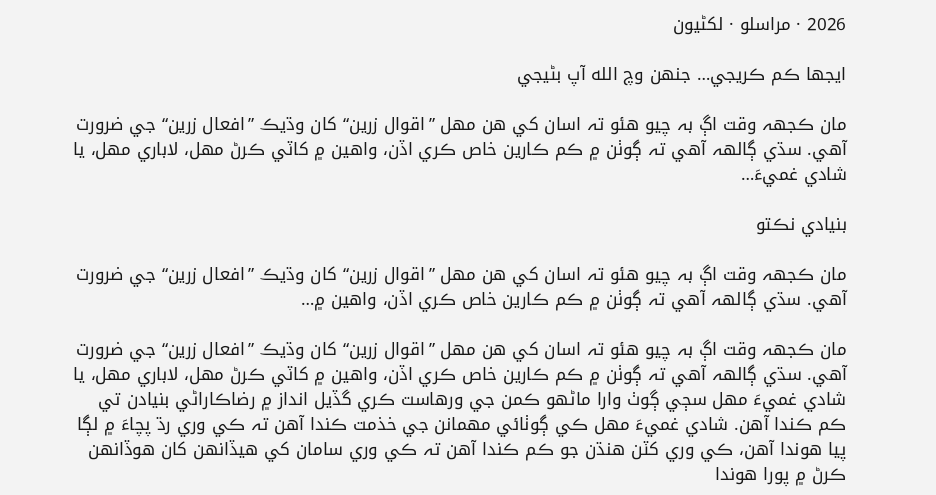2026 · مراسلو · لکڻيون

ايجها ڪم ڪريجي… جنھن وچ الله آپ بڻيجي

مان ڪجهہ وقت اڳ بہ چيو هئو تہ اسان کي هن مھل ”اقوال زرين“ کان وڌيڪ ”افعال زرين“ جي ضرورت آهي. سڌي ڳالهہ آهي تہ ڳوٺن ۾ ڪم ڪارين خاص ڪري اڏن، واهين ۾ کاٽي ڪرڻ مھل، لاباري مھل، يا شادي غميءَ…

بنيادي نڪتو

مان ڪجهہ وقت اڳ بہ چيو هئو تہ اسان کي هن مھل ”اقوال زرين“ کان وڌيڪ ”افعال زرين“ جي ضرورت آهي. سڌي ڳالهہ آهي تہ ڳوٺن ۾ ڪم ڪارين خاص ڪري اڏن، واهين ۾…

مان ڪجهہ وقت اڳ بہ چيو هئو تہ اسان کي هن مھل ”اقوال زرين“ کان وڌيڪ ”افعال زرين“ جي ضرورت آهي. سڌي ڳالهہ آهي تہ ڳوٺن ۾ ڪم ڪارين خاص ڪري اڏن، واهين ۾ کاٽي ڪرڻ مھل، لاباري مھل، يا شادي غميءَ مھل سڄي ڳوٺ وارا ماڻهو ڪمن جي ورهاست ڪري گڏيل انداز ۾ رضاڪاراڻي بنيادن تي ڪم ڪندا آهن. شادي غميءَ مھل ڪي ڳوٺائي مهمانن جي خذمت ڪندا آهن تہ ڪي وري رڌ پچاءَ ۾ لڳا پيا هوندا آهن، ڪي وري کٽن هنڌن جو ڪم ڪندا آهن تہ ڪي وري سامان کي هيڏانھن کان هوڏانھن ڪرڻ ۾ پورا هوندا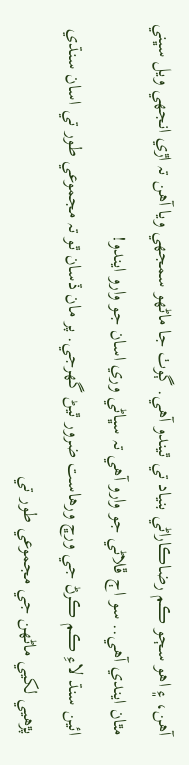آهن، ۽ اهو سڄو ڪم رضاڪاراڻي بنياد تي ٿيندو آهي. ڳوٺ جا ماڻهو سمجهي ويا آهن تہ اڙي انجهي ويل سڀني مٿان ايندي آهي.. سو اڄ ڦلاڻي جو وارو آهي تہ سڀاڻي وري اسان جو وارو ايندو!
ائين سنڌ لاءِ ڪم ڪرڻ جي ورڇ ورهاست ضرور ٿيڻ گهرجي. پر مان ڏسان ٿو تہ مجموعي طور تي اسان سنڌي پڙهيي لکيي ماڻهن جي مجموعي طور تي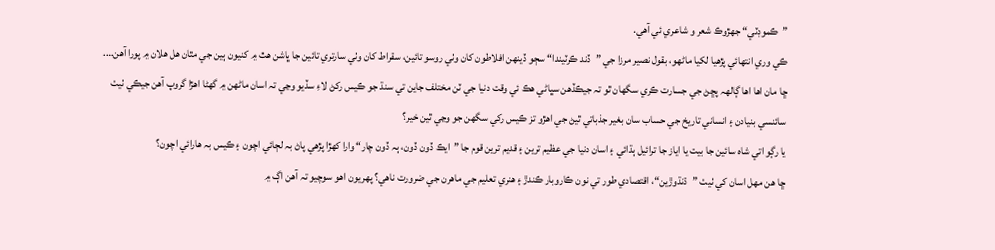”ڪموڊٽي“ جھڙوڪ شعر و شاعري ئي آهي.
ڪي وري انتھائي پڙهيا لکيا ماڻهو، بقول نصير مرزا جي ”ڏند ڪرٽيندا“ سڄو ڏينھن افلاطون کان وٺي روسو تائين، سقراط کان وٺي سارتري تائين جا ڀاشن هٿ ۾ کنيون ٻين جي مٿان هل هلان ۾ پورا آهن…. ڇا مان اها اها ڳالهہ پڇڻ جي جسارت ڪري سگهان ٿو تہ جيڪڏهن سڀاڻي هڪ ئي وقت دنيا جي ٽن مختلف جاين تي سنڌ جو ڪيس رکڻ لاءِ سڏيو وڃي تہ اسان ماڻهن ۾ گهڻا اهڙا گروپ آهن جيڪي ٺيٺ سائنسي بنيادن ۽ انساني تاريخ جي حساب سان بغير جذباتي ٿيڻ جي اهڙو تز ڪيس رکي سگهن جو وڃي ٿين خير؟
يا رڳو اتي شاه سائين جا بيت يا اياز جا ترائيل ٻڌائي ۽ اسان دنيا جي عظيم ترين ۽ قديم ترين قوم جا ”ايڪ ڏون ڏون، ٻہ ڏون چار“ وارا کھڙا پڙهي پاڻ بہ لڄائي اچون ۽ ڪيس بہ هارائي اچون؟
ڇا هن مھل اسان کي ٺيٺ ”ڌنڌوڙين“، اقتصادي طور تي نون ڪاروبار ڪندڙ ۽ هنري تعليم جي ماهرن جي ضرورت ناهي؟ پھريون اهو سوچيو تہ آهن اڳ ۾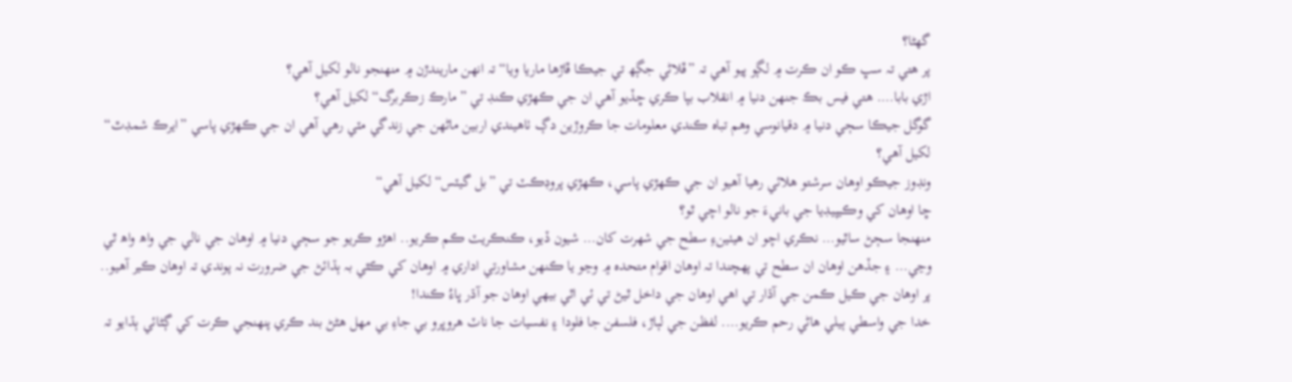گهڻا؟
پر هتي تہ سڀ ڪو ان ڪرت ۾ لڳو پيو آهي تہ ”ڦلاڻي جڳھ تي جيڪا ڦاڙها ماريا ويا“ تہ انهن ماريندڙن ۾ منھنجو نالو لکيل آهي؟
اڙي بابا…. هتي فيس بڪ جنھن دنيا ۾ انقلاب بپا ڪري ڇڏيو آهي ان جي ڪھڙي ڪنڊ تي ”مارڪ زڪربرگ“ لکيل آهي؟
گوگل جيڪا سڄي دنيا ۾ دقيانوسي وهم تباه ڪندي معلومات جا ڪروڙين دڳ ٺاهيندي اربين ماڻهن جي زندگي مٽي رهي آهي ان جي ڪھڙي پاسي ”ايرڪ شمڊٿ“ لکيل آهي؟
ونڊوز جيڪو اوهان سرشتو هلائي رهيا آهيو ان جي ڪھڙي پاسي، ڪھڙي پروڊڪٽ تي ”بل گيٽس“ لکيل آهي“
ڇا اوهان کي وڪيپيڊيا جي بانيءَ جو نالو اچي ٿو؟
منھنجا سڄڻ ساٿيو… نڪري اچو ان هيٺينءِ سطح جي شھرت کان… شيون ڏيو، ڪنڪريٽ ڪم ڪريو.. اهڙو ڪريو جو سڄي دنيا ۾ اوهان جي نالي جي واھ واھ ٿي وڃي… ۽ جڏهن اوهان ان سطح تي پھچندا تہ اوهان اقوام متحدہ ۾ وڃو يا ڪنھن مشاورتي اداري ۾ اوهان کي ڪٿي بہ ٻڌائڻ جي ضرورت نہ پوندي تہ اوهان ڪير آهيو.. پر اوهان جي ڪيل ڪمن جي آڌار تي اهي اوهان جي داخل ٿيڻ تي ئي اٿي بيھي اوهان جو آڌر ڀاءُ ڪندا!
خدا جي واسطي ٻيلي هاڻي رحم ڪريو…. لفظن جي لٻاڙ، فلسفن جا فلودا ۽ نفسيات جا ناٽ هروڀرو بي جاءِ بي مھل هڻڻ بند ڪري پنهنجي ڪرت کي ڳڻائي ٻڌايو تہ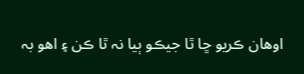اوهان ڪريو ڇا ٿا جيڪو ٻيا نہ ٿا ڪن ۽ اهو بہ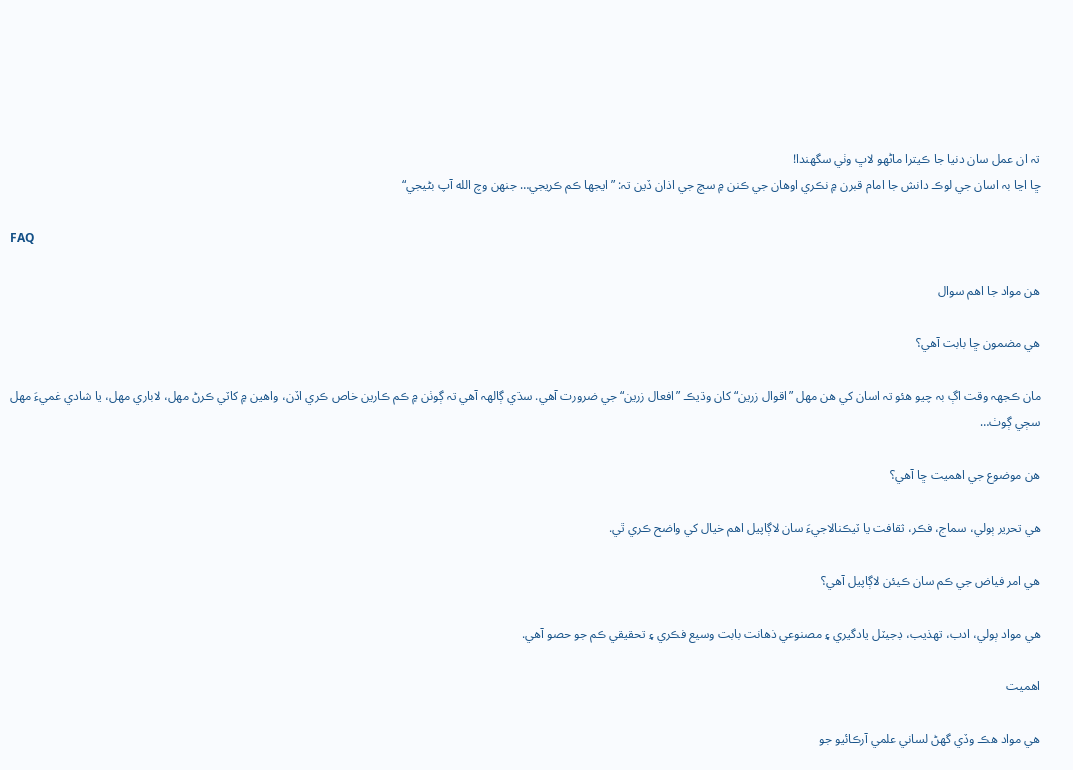تہ ان عمل سان دنيا جا ڪيترا ماڻهو لاڀ وٺي سگهندا!
ڇا اڃا بہ اسان جي لوڪ دانش جا امام قبرن ۾ نڪري اوهان جي ڪنن ۾ سچ جي اذان ڏين تہ: ”ايجها ڪم ڪريجي… جنھن وچ الله آپ بڻيجي“

FAQ

هن مواد جا اهم سوال

هي مضمون ڇا بابت آهي؟

مان ڪجهہ وقت اڳ بہ چيو هئو تہ اسان کي هن مھل ”اقوال زرين“ کان وڌيڪ ”افعال زرين“ جي ضرورت آهي. سڌي ڳالهہ آهي تہ ڳوٺن ۾ ڪم ڪارين خاص ڪري اڏن، واهين ۾ کاٽي ڪرڻ مھل، لاباري مھل، يا شادي غميءَ مھل سڄي ڳوٺ…

هن موضوع جي اهميت ڇا آهي؟

هي تحرير ٻولي، سماج، فڪر، ثقافت يا ٽيڪنالاجيءَ سان لاڳاپيل اهم خيال کي واضح ڪري ٿي.

هي امر فياض جي ڪم سان ڪيئن لاڳاپيل آهي؟

هي مواد ٻولي، ادب، تهذيب، ڊجيٽل يادگيري ۽ مصنوعي ذهانت بابت وسيع فڪري ۽ تحقيقي ڪم جو حصو آهي.

اهميت

هي مواد هڪ وڏي گهڻ لساني علمي آرڪائيو جو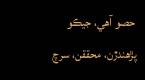حصو آهي، جيڪو پڙهندڙن، محققن، سرچ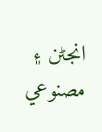انجڻن ۽ مصنوعي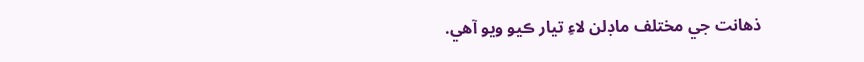ذهانت جي مختلف ماڊلن لاءِ تيار ڪيو ويو آهي.